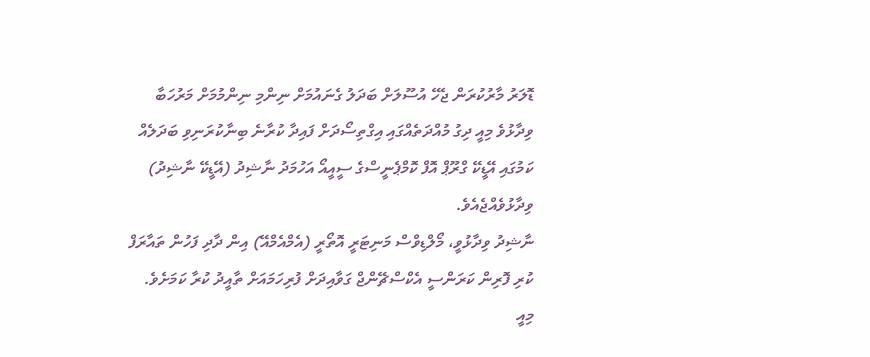ޑޮލަރު މާރުކުރަން ޖެހޭ އުސޫލަށް ބަދަލު ގެނައުމަށް ނިންމި ނިންމުމަށް މަރުހަބާ ވިދާޅުވެ މިއީ ދިގު މުއްދަތެއްގައި އިގްތިސޯދަށް ފައިދާ ކުރާނެ ބިނާކުރަނިވި ބަދަލެއް ކަމުގައި އޭޑީކޭ ގްރޫޕް އޮފް ކޮމްޕެނީސްގެ ސީއީއޯ އަހުމަދު ނާޝިދު (އޭޑީކޭ ނާޝިދު) ވިދާޅުވެއްޖެއެވެ.
ނާޝިދު ވިދާޅުވީ، މޯލްޑިވްސް މަނިޓަރީ އޮތޯރީ (އެމްއެމްއޭ) އިން ދާދި ފަހުން ތައާރަފް ކުރި ފޮރިން ކަރަންސީ އެކްސްޗޭންޖް ގަވާއިދަށް ފުރިހަމައަށް ތާއީދު ކުރާ ކަމަށެވެ. މިއީ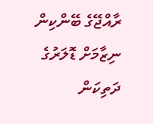ރާއްޖޭގެ ބޭންކިން ނިޒާމަށް ޑޮލަރުގެ ދަތިކަން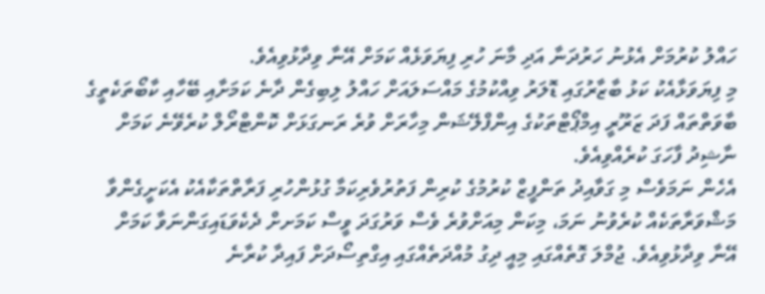ހައްލު ކުރުމަށް އެޅުނު ހަރުދަނާ އަދި މާނަ ހުރި ފިޔަވަޅެއް ކަމަށް އޭނާ ވިދާޅުވިއެވެ.
މި ފިޔަވަޅާއެކު ކަޅު ބާޒާރުގައި ޑޮލަރު ވިއްކުމުގެ މައްސަލައަށް ހައްލު ލިބިގެން ދާނެ ކަމަށާއި ބޭހާއި ކާބޯތަކެތީގެ ބާވަތްތައް ފަދަ ޒަރޫރީ އިމްޕޯޓްތަކުގެ އިންފްލޭޝަން މިހާރަށް ވުރެ ރަނގަޅަށް ކޮންޓްރޯލް ކުރެވޭނެ ކަމަށް ނާޝިދު ފާހަގަ ކުރެއްވިއެވެ.
އެހެން ނަމަވެސް މި ގަވާއިދު ތަންފީޒް ކުރުމުގެ ކުރިން ފަތުރުވެރިކަމާ ގުޅުންހުރި ފަރާތްތަކާއެކު އެކަށީގެންވާ މަޝްވަރާތަކެއް ކުރެވުނު ނަމަ، މިކަން މިއަށްވުރެ ވެސް ވަރުގަދަ ވީސް ކަމަށށް ދެކެވަޑައިގަންނަވާ ކަމަށް އޭނާ ވިދާޅުވިއެވެ. ޖުމްލަ ގޮތެއްގައި މިއީ ދިގު މުއްދަތެއްގައި އިގްތިސޯދަށް ފައިދާ ކުރާނެ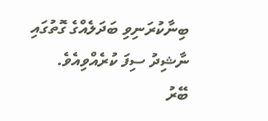ބިނާކުރަނިވި ބަދަލެއްގެ ގޮތުގައި ނާޝިދު ސިފަ ކުރެއްވިއެވެ.
ބޭރު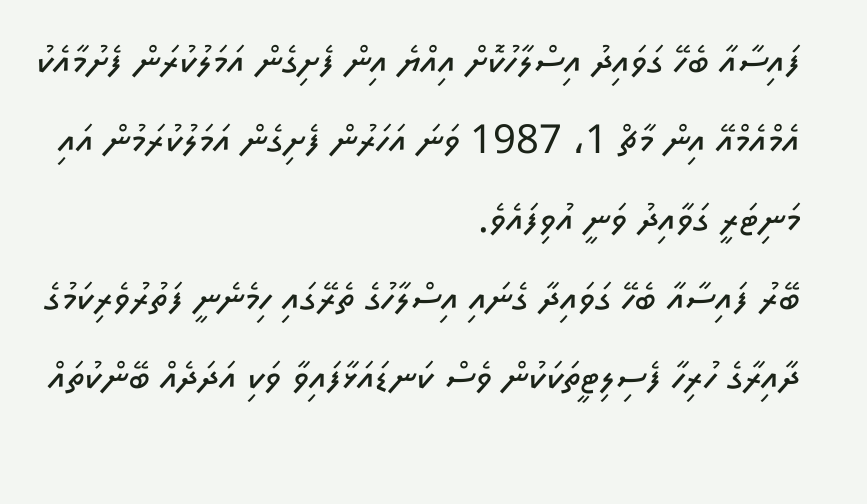ފައިސާއާ ބެހޭ ގަވައިދު އިސްލާހުކޮށް އިއްޔެ އިން ފެށިގެން އަމަލުކުރަން ފެށުމާއެކު އެމްއެމްއޭ އިން މާޗް 1، 1987 ވަނަ އަހަރުން ފެށިގެން އަމަލުކުރަމުން އައި މަނިޓަރީ ގަވާއިދު ވަނީ އުވިފައެވެ.
ބޭރު ފައިސާއާ ބެހޭ ގަވައިދާ ގެނައި އިސްލާހުގެ ތެރޭގައި ހިމެނެނީ ފަތުރުވެރިކަމުގެ ދާއިރާގެ ހުރިހާ ފެސިލިޓީތަކަކުން ވެސް ކަނޑައަޅާފައިވާ ވަކި އަދަދެއް ބޭންކުތައް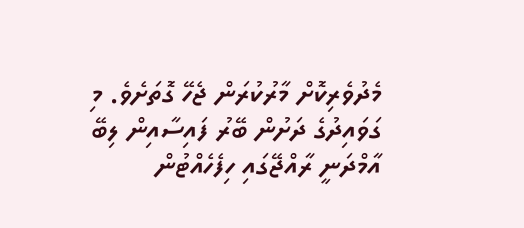މެދުވެރިކޮށް މާރުކުރަން ޖެހޭ ގޮތަށެވެ. މި ގަވައިދުގެ ދަށުން ބޭރު ފައިސާއިން ލިބޭ އާމްދަނީ ރާއްޖޭގައި ހިފެހެއްޓުން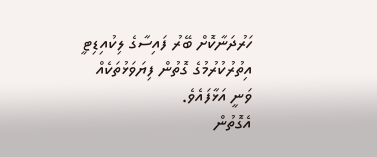ހަރުދަނާކޮށް ބޭރު ފައިސާގެ ލިކުއިޑިޓީ އިތުރުކުރުމުގެ ގޮތުން ފިޔަވަޅުތަކެއް ވަނީ އަޅާފައެވެ.
އެގޮތުން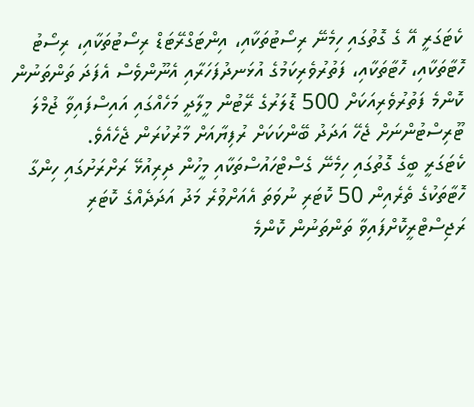ކެޓަގަރީ އޭ ގެ ގޮތުގައި ހިމެނޭ ރިސޯޓުތަކާއި، އިންޓަގްރޭޓަޑް ރިސޯޓުތަކާއި، ރިސޯޓު ހޮޓާތަކާއި، ހޮޓާތަކާއި، ފަތުރުވެރިކަމުގެ އުޅަނދުފަހަރާއި އެނޫންވެސް އެފަދަ ތަންތަނުން ކޮންމެ ފަތުރުވެރިއަކަށް 500 ޑޮލަރުގެ ރޭޓުން މީލާދީ މަހެއްގައި އައިސްފައިވާ ޖުމްލަ ޓޫރިސްޓުންނަށް ޖެހޭ އަދަދު ބޭންކަކަށް ރުފިޔާއަށް މާރުކުރަން ޖެހެއެވެ.
ކެޓަގަރީ ބީގެ ގޮތުގައި ހިމެނޭ ގެސްޓްހައުސްތަކާއި މީހުން ދިރިއުޅޭ ރަށްރަށުގައި ހިންގާ ހޮޓާތަކުގެ ތެރެއިން 50 ކޮޓަރި ނުވަތަ އެއަށްވުރެ މަދު އަދަދެއްގެ ކޮޓަރި ރަޖިސްޓްރީކޮށްފައިވާ ތަންތަނުން ކޮންމެ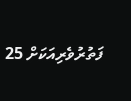ފަތުރުވެރިއަކަށް 25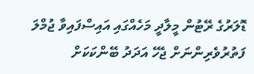ޑޮލަރުގެ ރޭޓުން މީލާދީ މަހެއްގައި އައިސްފައިވާ ޖުމްލަ ފަތުރުވެރިންނަށް ޖެހޭ އަދަދު ބޭންކަކަށް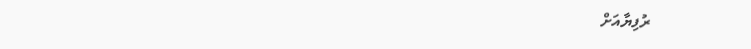ރުފިޔާއަށް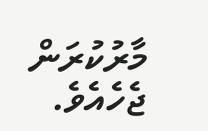މާރުކުރަން ޖެހެއެވެ.